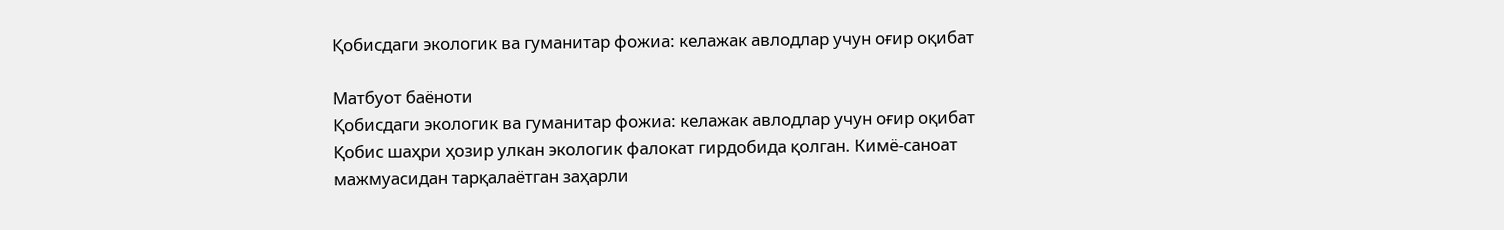Қобисдаги экологик ва гуманитар фожиа: келажак авлодлар учун оғир оқибат

Матбуот баёноти
Қобисдаги экологик ва гуманитар фожиа: келажак авлодлар учун оғир оқибат
Қобис шаҳри ҳозир улкан экологик фалокат гирдобида қолган. Кимё-саноат мажмуасидан тарқалаётган заҳарли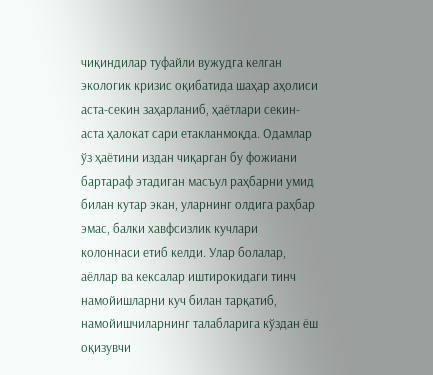чиқиндилар туфайли вужудга келган экологик кризис оқибатида шаҳар аҳолиси аста-секин заҳарланиб, ҳаётлари секин-аста ҳалокат сари етакланмоқда. Одамлар ўз ҳаётини издан чиқарган бу фожиани бартараф этадиган масъул раҳбарни умид билан кутар экан, уларнинг олдига раҳбар эмас, балки хавфсизлик кучлари колоннаси етиб келди. Улар болалар, аёллар ва кексалар иштирокидаги тинч намойишларни куч билан тарқатиб, намойишчиларнинг талабларига кўздан ёш оқизувчи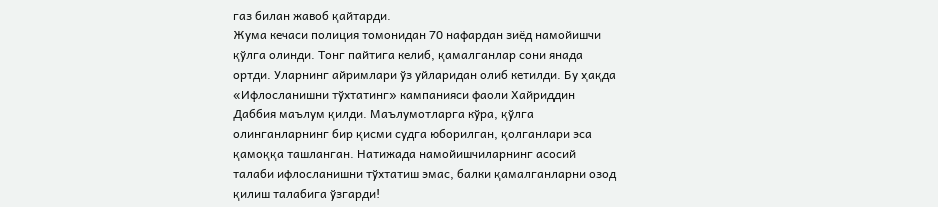газ билан жавоб қайтарди.
Жума кечаси полиция томонидан 70 нафардан зиёд намойишчи қўлга олинди. Тонг пайтига келиб, қамалганлар сони янада ортди. Уларнинг айримлари ўз уйларидан олиб кетилди. Бу ҳақда «Ифлосланишни тўхтатинг» кампанияси фаоли Хайриддин Даббия маълум қилди. Маълумотларга кўра, қўлга олинганларнинг бир қисми судга юборилган, қолганлари эса қамоққа ташланган. Натижада намойишчиларнинг асосий талаби ифлосланишни тўхтатиш эмас, балки қамалганларни озод қилиш талабига ўзгарди!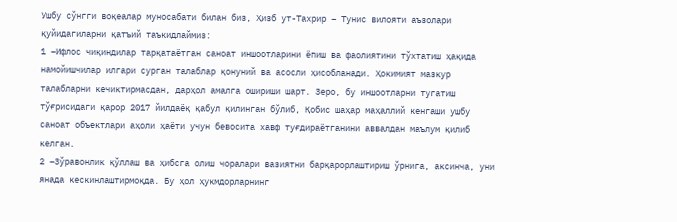Ушбу сўнгги воқеалар муносабати билан биз, Ҳизб ут-Тахрир – Тунис вилояти аъзолари қуйидагиларни қатъий таъкидлаймиз:
1 –Ифлос чиқиндилар тарқатаётган саноат иншоотларини ёпиш ва фаолиятини тўхтатиш ҳақида намойишчилар илгари сурган талаблар қонуний ва асосли ҳисобланади. Ҳокимият мазкур талабларни кечиктирмасдан, дарҳол амалга ошириши шарт. Зеро, бу иншоотларни тугатиш тўғрисидаги қарор 2017 йилдаёқ қабул қилинган бўлиб, Қобис шаҳар маҳаллий кенгаши ушбу саноат объектлари аҳоли ҳаёти учун бевосита хавф туғдираётганини аввалдан маълум қилиб келган.
2 –Зўравонлик қўллаш ва ҳибсга олиш чоралари вазиятни барқарорлаштириш ўрнига, аксинча, уни янада кескинлаштирмоқда. Бу ҳол ҳукмдорларнинг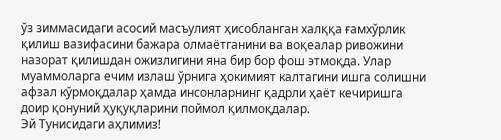ўз зиммасидаги асосий масъулият ҳисобланган халққа ғамхўрлик қилиш вазифасини бажара олмаётганини ва воқеалар ривожини назорат қилишдан ожизлигини яна бир бор фош этмоқда. Улар муаммоларга ечим излаш ўрнига ҳокимият калтагини ишга солишни афзал кўрмоқдалар ҳамда инсонларнинг қадрли ҳаёт кечиришга доир қонуний ҳуқуқларини поймол қилмоқдалар.
Эй Тунисидаги аҳлимиз!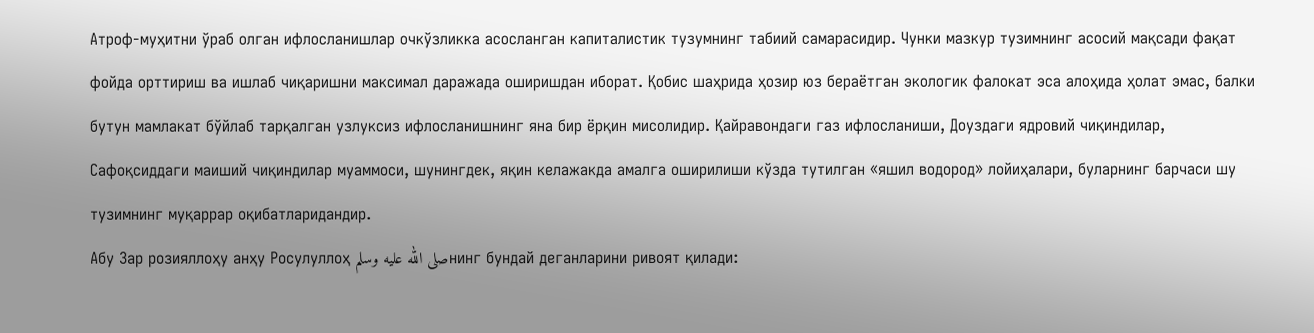Атроф-муҳитни ўраб олган ифлосланишлар очкўзликка асосланган капиталистик тузумнинг табиий самарасидир. Чунки мазкур тузимнинг асосий мақсади фақат фойда орттириш ва ишлаб чиқаришни максимал даражада оширишдан иборат. Қобис шаҳрида ҳозир юз бераётган экологик фалокат эса алоҳида ҳолат эмас, балки бутун мамлакат бўйлаб тарқалган узлуксиз ифлосланишнинг яна бир ёрқин мисолидир. Қайравондаги газ ифлосланиши, Доуздаги ядровий чиқиндилар, Сафоқсиддаги маиший чиқиндилар муаммоси, шунингдек, яқин келажакда амалга оширилиши кўзда тутилган «яшил водород» лойиҳалари, буларнинг барчаси шу тузимнинг муқаррар оқибатларидандир.
Абу Зар розияллоҳу анҳу Росулуллоҳ صلى الله عليه وسلمнинг бундай деганларини ривоят қилади: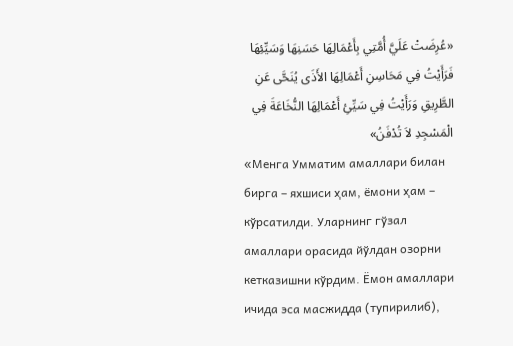«عُرِضَتْ عَلَيَّ أُمَّتِي بِأَعْمَالِهَا حَسَنِهَا وَسَيِّئِهَا فَرَأَيْتُ فِي مَحَاسِنِ أَعْمَالِهَا الأَذَى يُنَحَّى عَنِ الطَّرِيقِ وَرَأَيْتُ فِي سَيِّئِ أَعْمَالِهَا النُّخَاعَةَ فِي الْمَسْجِدِ لاَ تُدْفَنُ»
«Менга Умматим амаллари билан бирга – яхшиси ҳам, ёмони ҳам – кўрсатилди. Уларнинг гўзал амаллари орасида йўлдан озорни кетказишни кўрдим. Ёмон амаллари ичида эса масжидда (тупирилиб),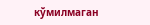кўмилмаган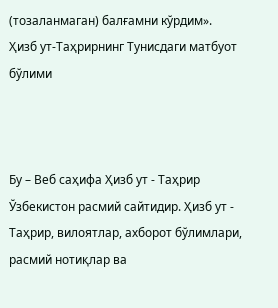(тозаланмаган) балғамни кўрдим».
Ҳизб ут-Таҳрирнинг Тунисдаги матбуот бўлими



Бу – Веб саҳифа Ҳизб ут - Таҳрир Ўзбекистон расмий сайтидир. Ҳизб ут - Таҳрир, вилоятлар, ахборот бўлимлари, расмий нотиқлар ва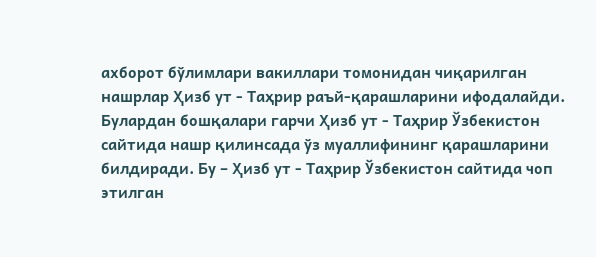ахборот бўлимлари вакиллари томонидан чиқарилган нашрлар Ҳизб ут - Таҳрир раъй-қарашларини ифодалайди. Булардан бошқалари гарчи Ҳизб ут - Таҳрир Ўзбекистон сайтида нашр қилинсада ўз муаллифининг қарашларини билдиради. Бу – Ҳизб ут - Таҳрир Ўзбекистон сайтида чоп этилган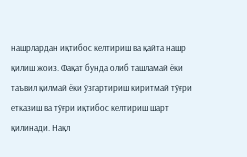нашрлардан иқтибос келтириш ва қайта нашр қилиш жоиз. Фақат бунда олиб ташламай ёки таъвил қилмай ёки ўзгартириш киритмай тўғри етказиш ва тўғри иқтибос келтириш шарт қилинади. Нақл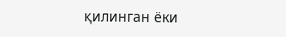қилинган ёки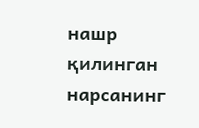нашр қилинган нарсанинг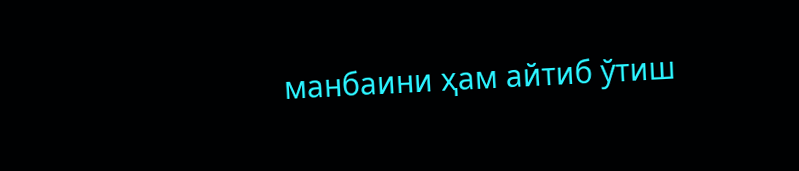манбаини ҳам айтиб ўтиш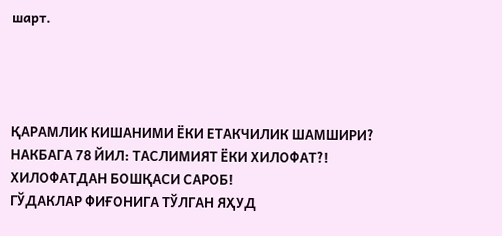шарт.




ҚАРАМЛИК КИШАНИМИ ЁКИ ЕТАКЧИЛИК ШАМШИРИ?
НАКБАГА 78 ЙИЛ: ТАСЛИМИЯТ ЁКИ ХИЛОФАТ?!
ХИЛОФАТДАН БОШҚАСИ САРОБ!
ГЎДАКЛАР ФИҒОНИГА ТЎЛГАН ЯҲУД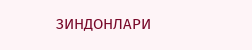ЗИНДОНЛАРИ